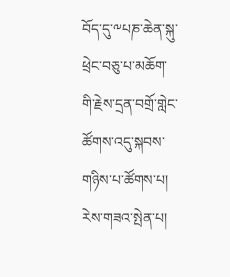བོད་དུ་༸པཎ་ཆེན་སྐུ་ཕྲེང་བཅུ་པ་མཆོག་གི་རྗེས་དྲན་བགྲོ་གླེང་ཚོགས་འདུ་སྐབས་གཉིས་པ་ཚོགས་པ།
རེས་གཟའ་སྤེན་པ།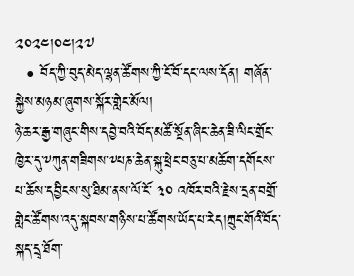༢༠༢༤།༠༤།༢༧
  • བོད་ཀྱི་བུད་མེད་ལྷན་ཚོགས་ཀྱི་ངོ་བོ་དང་ལས་དོན། གཞོན་སྐྱེས་མཉམ་ཞུགས་སྐོར་གླེང་མོལ།
ཉེ་ཆར་རྒྱ་གཞུང་གིས་དབྱེ་བའི་བོད་མཚོ་སྔོན་ཞིང་ཆེན་ཟི་ལིང་གྲོང་ཁྱེར་དུ་༸ཀུན་གཟིགས་༸པཎ་ཆེན་སྐུ་ཕྲེང་བཅུ་པ་མཆོག་དགོངས་པ་ཆོས་དབྱིངས་སུ་ཐིམ་ནས་ལོ་ངོ་ ༣༠ འཁོར་བའི་རྗེས་དྲན་བགྲོ་གླེང་ཚོགས་འདུ་སྐབས་གཉིས་པ་ཚོགས་ཡོད་པ་རེད།ཀྲུང་གོའི་བོད་སྐད་དྲྭ་ཐོག་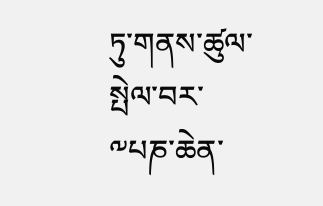ཏུ་གནས་ཚུལ་སྤེལ་བར་༸པཎ་ཆེན་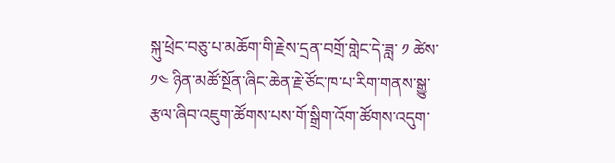སྐུ་ཕྲེང་བཅུ་པ་མཆོག་གི་རྗེས་དྲན་བགྲོ་གླེང་དེ་ཟླ་ ༡ ཚེས་ ༡༤ ཉིན་མཚོ་སྔོན་ཞིང་ཆེན་རྗེ་ཙོང་ཁ་པ་རིག་གནས་སྒྱུ་རྩལ་ཞིབ་འཇུག་ཚོགས་པས་གོ་སྒྲིག་འོག་ཚོགས་འདུག་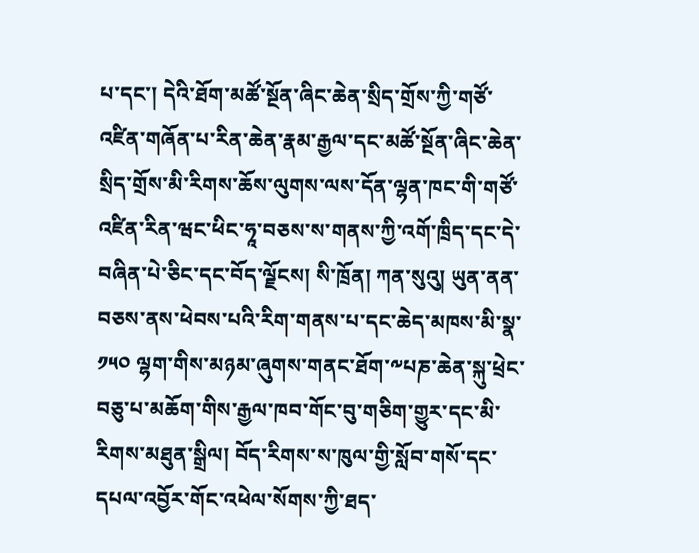པ་དང་། དེའི་ཐོག་མཚོ་སྔོན་ཞིང་ཆེན་སྲིད་གྲོས་ཀྱི་གཙོ་འཛིན་གཞོན་པ་རིན་ཆེན་རྣམ་རྒྱལ་དང་མཚོ་སྔོན་ཞིང་ཆེན་སྲིད་གྲོས་མི་རིགས་ཆོས་ལུགས་ལས་དོན་ལྷན་ཁང་གི་གཙོ་འཛིན་རིན་ཝང་ཕིང་ཧཱ་བཅས་ས་གནས་ཀྱི་འགོ་ཁྲིད་དང་དེ་བཞིན་པེ་ཅིང་དང་བོད་ལྗོངས། སི་ཁྲོན། ཀན་སུའུ། ཡུན་ནན་བཅས་ནས་ཕེབས་པའི་རིག་གནས་པ་དང་ཆེད་མཁས་མི་སྣ་ ༡༥༠ ལྷག་གིས་མཉམ་ཞུགས་གནང་ཐོག་༸པཎ་ཆེན་སྐུ་ཕྲེང་བཅུ་པ་མཆོག་གིས་རྒྱལ་ཁབ་གོང་བུ་གཅིག་གྱུར་དང་མི་རིགས་མཐུན་སྒྲིལ། བོད་རིགས་ས་ཁུལ་གྱི་སློབ་གསོ་དང་དཔལ་འབྱོར་གོང་འཕེལ་སོགས་ཀྱི་ཐད་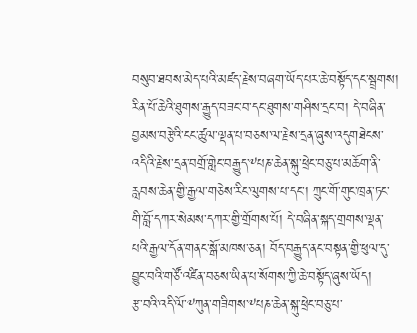བསུབ་ཐབས་མེད་པའི་མཛད་རྗེས་བཞག་ཡོད་པར་ཆེ་བསྟོད་དང་སྦྲགས། རིན་པོ་ཆེའི་ཐུགས་རྒྱུད་བཟང་བ་དང་ཐུགས་གཤིས་དྲང་བ། དེ་བཞིན་བྱམས་བརྩེའི་ངང་ཚུལ་ལྡན་པ་བཅས་ལ་རྗེས་དྲན་ཞུས་འདུགཐེངས་འདིའི་རྗེས་དྲན་བགྲོ་གླེང་བརྒྱུད་༸པཎ་ཆེན་སྐུ་ཕྲེང་བཅུ་པ་མཆོག་ནི་རླབས་ཆེན་གྱི་རྒྱལ་གཅེས་རིང་ལུགས་པ་དང་། ཀྲུང་གོ་གུང་ཁྲན་ཏང་གི་བློ་དཀར་སེམས་དཀར་གྱི་གྲོགས་པོ། དེ་བཞིན་སྐད་གྲགས་ལྡན་པའི་རྒྱལ་དོན་གནང་སྒོ་མཁས་ཅན། བོད་བརྒྱུད་ནང་བསྟན་གྱི་ཕུལ་དུ་བྱུང་བའི་གཙོ་འཛིན་བཅས་ཡིན་པ་སོགས་ཀྱི་ཆེ་བསྟོད་ཞུས་ཡོད།
རྩ་བའི་འདི་ལོ་༸ཀུན་གཟིགས་༸པཎ་ཆེན་སྐུ་ཕྲེང་བཅུ་པ་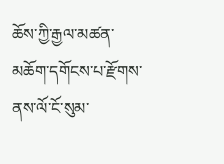ཆོས་ཀྱི་རྒྱལ་མཚན་མཆོག་དགོངས་པ་རྫོགས་ནས་ལོ་ངོ་སུམ་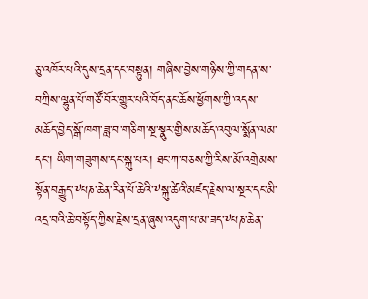ཅུ་འཁོར་པའི་དུས་དྲན་དང་བསྟུན། གཞིས་བྱེས་གཉིས་ཀྱི་གདན་ས་བཀྲིས་ལྷུན་པོ་གཙོ་བོར་གྱུར་པའི་བོད་ནང་ཆོས་ཕྱོགས་ཀྱི་འདས་མཆོད་བྱེད་སྒོ་ཁག་ཟླ་བ་གཅིག་སྔ་སྣུར་གྱིས་མཆོད་འབུལ་སྨོན་ལམ་དང་། ཡིག་གཟུགས་དང་སྐུ་པར། ཐང་ཀ་བཅས་ཀྱི་རིས་མོ་འགྲེམས་སྟོན་བརྒྱུད་༸པཎ་ཆེན་རིན་པོ་ཆེའི་༸སྐུ་ཚེའི་མཛད་རྗེས་ལ་སྔར་དང་མི་འདྲ་བའི་ཆེ་བསྟོད་ཀྱིས་རྗེས་དྲན་ཞུས་འདུག་པ་མ་ཟད་༸པཎ་ཆེན་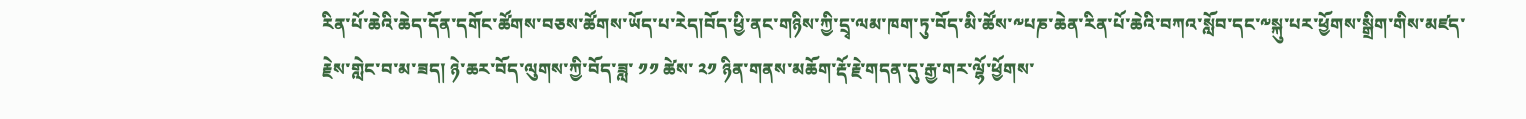རིན་པོ་ཆེའི་ཆེད་དོན་དགོང་ཚོགས་བཅས་ཚོགས་ཡོད་པ་རེད།བོད་ཕྱི་ནང་གཉིས་ཀྱི་དྲྭ་ལམ་ཁག་ཏུ་བོད་མི་ཚོས་༸པཎ་ཆེན་རིན་པོ་ཆེའི་བཀའ་སློབ་དང་༸སྐུ་པར་ཕྱོགས་སྒྲིག་གིས་མཛད་རྗེས་གླེང་བ་མ་ཟད། ཉེ་ཆར་བོད་ལུགས་ཀྱི་བོད་ཟླ་ ༡༡ ཚེས་ ༢༡ ཉིན་གནས་མཆོག་རྡོ་རྗེ་གདན་དུ་རྒྱ་གར་ལྷོ་ཕྱོགས་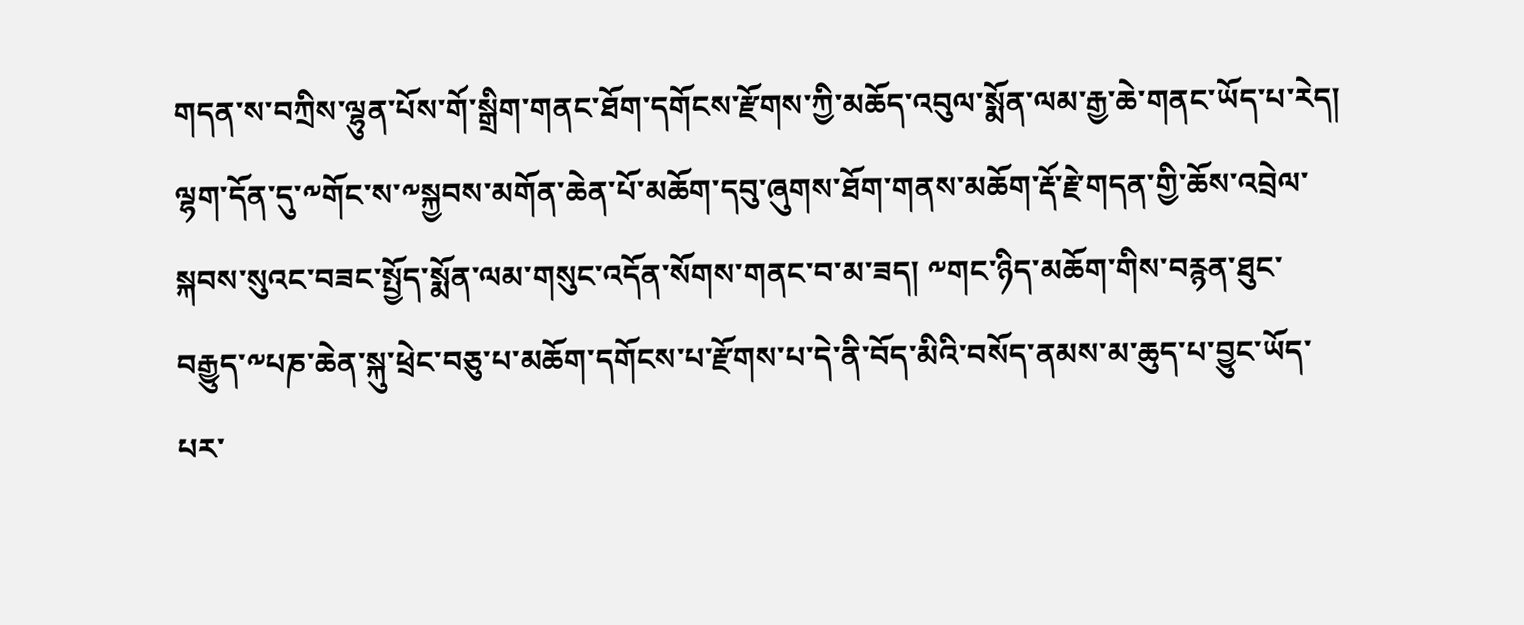གདན་ས་བཀྲིས་ལྷུན་པོས་གོ་སྒྲིག་གནང་ཐོག་དགོངས་རྫོགས་ཀྱི་མཆོད་འབུལ་སྨོན་ལམ་རྒྱ་ཆེ་གནང་ཡོད་པ་རེད། ལྷག་དོན་དུ་༸གོང་ས་༸སྐྱབས་མགོན་ཆེན་པོ་མཆོག་དབུ་ཞུགས་ཐོག་གནས་མཆོག་རྡོ་རྗེ་གདན་གྱི་ཆོས་འབྲེལ་སྐབས་སུའང་བཟང་སྤྱོད་སྨོན་ལམ་གསུང་འདོན་སོགས་གནང་བ་མ་ཟད། ༸གང་ཉིད་མཆོག་གིས་བརྙན་ཐུང་བརྒྱུད་༸པཎ་ཆེན་སྐུ་ཕྲེང་བཅུ་པ་མཆོག་དགོངས་པ་རྫོགས་པ་དེ་ནི་བོད་མིའི་བསོད་ནམས་མ་ཆུད་པ་བྱུང་ཡོད་པར་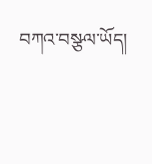བཀའ་བསྩལ་ཡོད།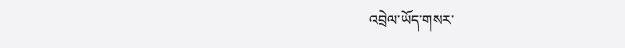འབྲེལ་ཡོད་གསར་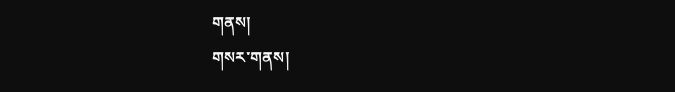གནས།
གསར་གནས།